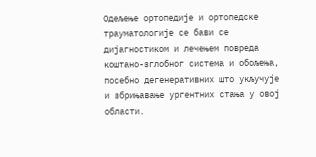Одељење ортопедије и ортопедске трауматологије се бави се дијагностиком и лечењем повреда коштано-зглобног система и обољења, посебно дегенеративних што укључује и збрињавање ургентних стања у овој области.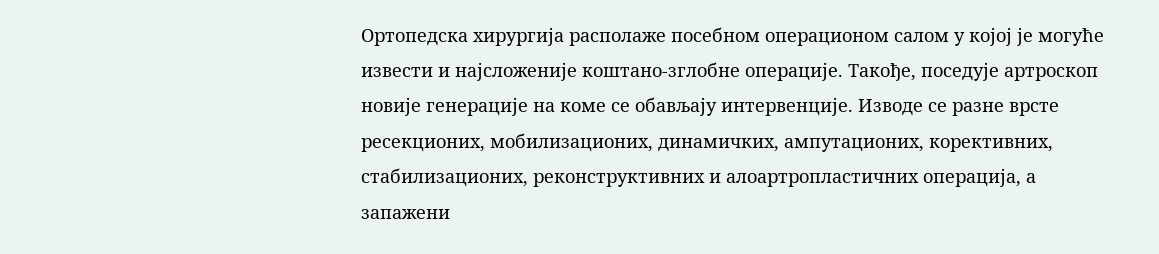Ортопедска хирургија располаже посебном операционом салом у којој је могуће извести и најсложеније коштано-зглобне операције. Такође, поседује артроскоп новије генерације на коме се обављају интервенције. Изводе се разне врсте ресекционих, мобилизационих, динамичких, ампутационих, корективних, стабилизационих, реконструктивних и алоартропластичних операција, а запажени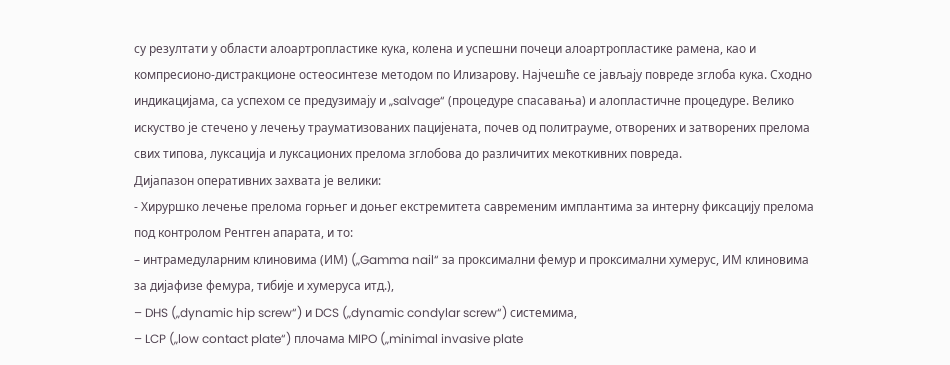су резултати у области алоартропластике кука, колена и успешни почеци алоартропластике рамена, као и компресионо-дистракционе остеосинтезе методом по Илизарову. Најчешће се јављају повреде зглоба кука. Сходно индикацијама, са успехом се предузимају и „salvage“ (процедуре спасавања) и алопластичне процедуре. Велико искуство је стечено у лечењу трауматизованих пацијената, почев од политрауме, отворених и затворених прелома свих типова, луксација и луксационих прелома зглобова до различитих мекоткивних повреда.
Дијапазон оперативних захвата је велики:
- Хируршко лечење прелома горњег и доњег екстремитета савременим имплантима за интерну фиксацију прелома под контролом Рентген апарата, и то:
– интрамедуларним клиновима (ИМ) („Gamma nail“ за проксимални фемур и проксимални хумерус, ИМ клиновима за дијафизе фемура, тибије и хумеруса итд.),
– DHS („dynamic hip screw“) и DCS („dynamic condylar screw“) системима,
– LCP („low contact plate“) плочама MIPO („minimal invasive plate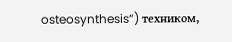osteosynthesis“) техником,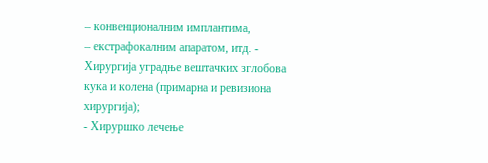– конвенционалним имплантима,
– екстрафокалним апаратом, итд. - Хирургија уградње вештачких зглобова кука и колена (примарна и ревизиона хирургија);
- Хируршко лечење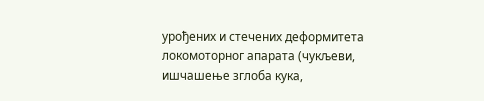урођених и стечених деформитета локомоторног апарата (чукљеви, ишчашење зглоба кука,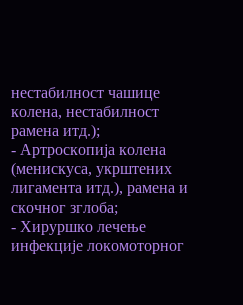нестабилност чашице колена, нестабилност рамена итд.);
- Артроскопија колена (менискуса, укрштених лигамента итд.), рамена и скочног зглоба;
- Хируршко лечење инфекције локомоторног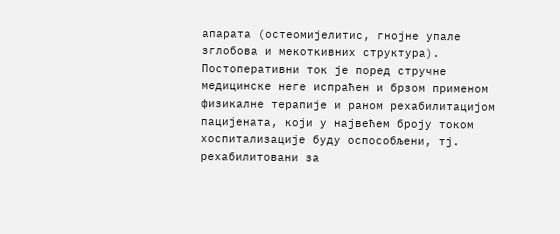апарата (остеомијелитис, гнојне упале зглобова и мекоткивних структура).
Постоперативни ток је поред стручне медицинске неге испраћен и брзом применом физикалне терапије и раном рехабилитацијом пацијената, који у највећем броју током хоспитализације буду оспособљени, тј. рехабилитовани за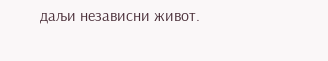даљи независни живот.